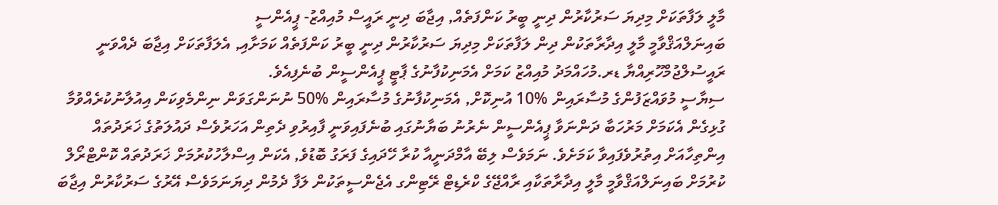މާލީ ލަފާތަކަށް މިދިޔަ ސަރުކާރުން ދިނީ ބީރު ކަންފަތެއް, އިޖާބަ ދިނީ ރައީސް މުއިއްޒު- ޕީއެންސީ
ބައިނަލްއަޤްވާމީ މާލީ އިދާރާތަކުން ދިން ލަފާތަކަށް މިދިޔަ ސަރުކާރުން ދިނީ ބީރު ކަންފަތެއް ކަމަށާއި, އެލަފާތަކަށް އިޖާބަ ދެއްވަނީ ރައީސުލްޖުމްހޫރިއްޔާ ޑރ.މުހައްމަދު މުއިއްޒު ކަމަށް އެމަނިކުފާނުގެ ޕާޓީ ޕީއެންސީން ބުނެފިއެވެ.
ސިޔާސީ މުވައްޒަފުންގެ މުސާރައިން %10 އުނިކޮށް, އެމަނިކުފާނުގެ މުސާރައިން %50 ނުނަންގަވަން ނިންމެވިކަން އިއުލާނުކުރެއްވުމާ ގުޅިގެން އެކަމަށް މަރުހަބާ ދަންނަވާ ޕީއެންސީން ނެރުނު ބަޔާނުގައި ބުނެފައިވަނީ ފާއިރުވި ދެތިން އަހަރުވެސް ދައުލަތުގެ ޚަރަދުތައް އިންތިހާއަށް އިތުރުވެފައިވާ ކަމަށެވެ. ނަމަވެސް ލިބޭ އާމްދަނީއާ ކުރާ ހޭދައިގެ ފަރަގު ބޮޑުވެ, އެކަން އިސްލާހުކުރުމަށް ޚަރަދުތައް ކޮންޓްރޯލް ކުރުމަށް ބައިނަލްއަޤްވާމީ މާލީ އިދާރާތަކާއި ރާއްޖޭގެ ކްރެޑިޓް ރޭޓިންގ އެޖެންސީތަކުން ލަފާ ދެމުން ދިޔަނަމަވެސް އޭރުގެ ސަރުކާރުން އިޖާބަ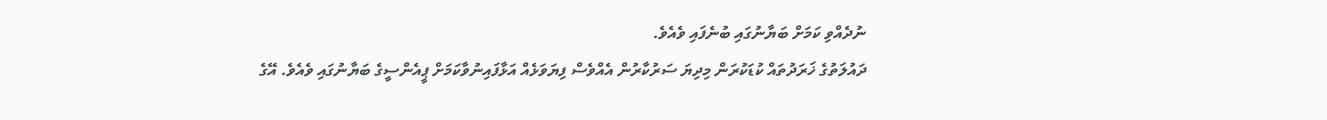ނުދެއްވި ކަމަށް ބަޔާނުގައި ބުނެފައި ވެއެވެ.
ދައުލަތުގެ ޚަރަދުތައް ކުޑަކުރަން މިދިޔަ ސަރުކާރުން އެއްވެސް ފިޔަވަޅެއް އަޅާފައިނުވާކަމަށް ޕީއެންސީގެ ބަޔާނުގައި ވެއެވެ. އޭގެ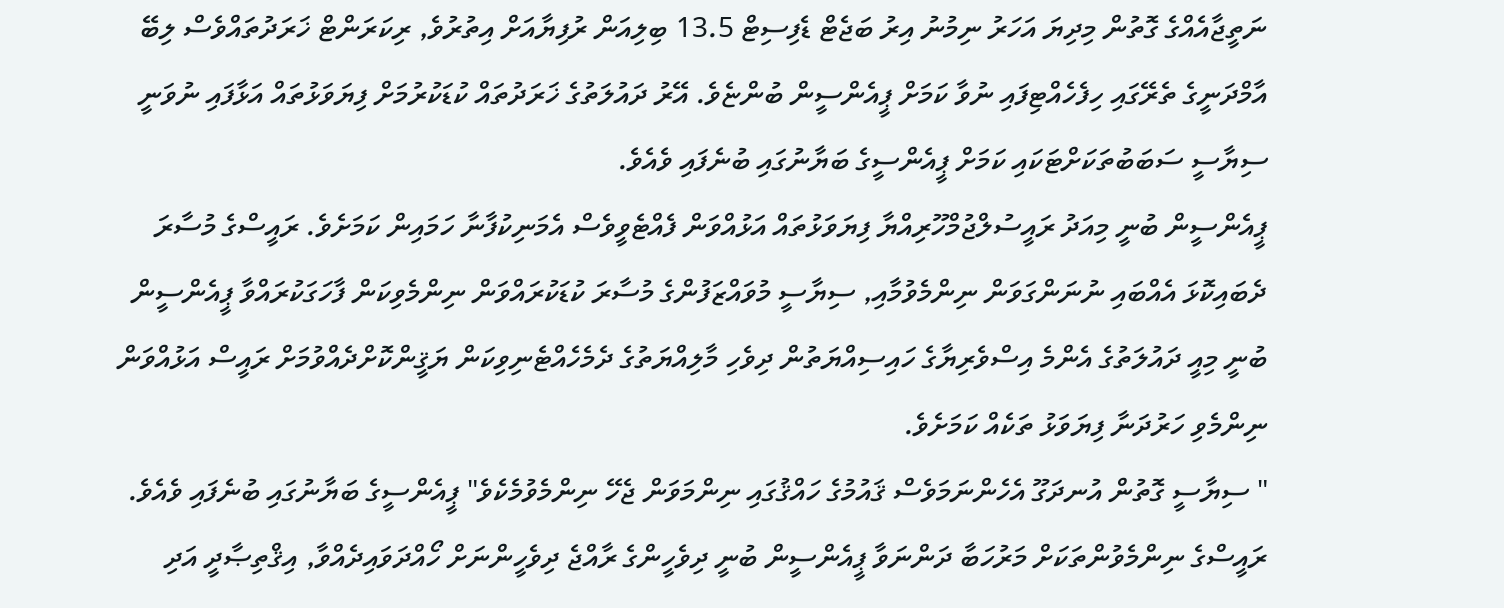ނަތީޖާއެއްގެ ގޮތުން މިދިޔަ އަހަރު ނިމުނު އިރު ބަޖެޓް ޑެފިސިޓް 13.5 ބިލިއަން ރުފިޔާއަށް އިތުރުވެ, ރިކަރަންޓް ޚަރަދުތައްވެސް ލިބޭ އާމްދަނީގެ ތެރޭގައި ހިފެހެއްޓިފައި ނުވާ ކަމަށް ޕީއެންސީން ބުންޏެވެ. އޭރު ދައުލަތުގެ ޚަރަދުތައް ކުޑަކުރުމަށް ފިޔަވަޅުތައް އަޅާފައި ނުވަނީ ސިޔާސީ ސަބަބުތަކަށްޓަކައި ކަމަށް ޕީއެންސީގެ ބަޔާނުގައި ބުނެފައި ވެއެވެ.
ޕީއެންސީން ބުނީ މިއަދު ރައީސުލްޖުމްހޫރިއްޔާ ފިޔަވަޅުތައް އަޅުއްވަން ފެއްޓެވީވެސް އެމަނިކުފާނާ ހަމައިން ކަމަށެވެ. ރައީސްގެ މުސާރަ ދެބައިކޮޅަ އެއްބައި ނުނަންގަވަން ނިންމެވުމާއި, ސިޔާސީ މުވައްޒަފުންގެ މުސާރަ ކުޑަކުރައްވަން ނިންމެވިކަން ފާހަގަކުރައްވާ ޕީއެންސީން ބުނީ މިއީ ދައުލަތުގެ އެންމެ އިސްވެރިޔާގެ ހައިސިއްޔަތުން ދިވެހި މާލިއްޔަތުގެ ދެމެހެއްޓެނިވިކަން ޔަޤީންކޮށްދެއްވުމަށް ރައީސް އަޅުއްވަން ނިންމެވި ހަރުދަނާ ފިޔަވަޅު ތަކެއް ކަމަށެވެ.
" ސިޔާސީ ގޮތުން އުނދަގޫ އެހެންނަމަވެސް ޤައުމުގެ ހައްޤުގައި ނިންމަވަން ޖެހޭ ނިންމެވުމެކެވެ" ޕީއެންސީގެ ބަޔާނުގައި ބުނެފައި ވެއެވެ.
ރައީސްގެ ނިންމެވުންތަކަށް މަރުހަބާ ދަންނަވާ ޕީއެންސީން ބުނީ ދިވެހީންގެ ރާއްޖެ ދިވެހީންނަށް ހޯއްދަވައިދެއްވާ, އިޤްތިޞާދީ އަދި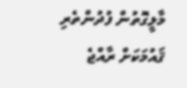މާލީގޮތުން ފުދުންތެރި ޤައުމަކަށް ރާއްޖެ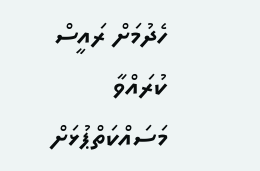ހެދުމަށް ރައީސް ކުރައްވާ މަސައްކަތްޕުޅަށް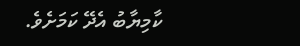ކާމިޔާބު އެދޭ ކަމަށެވެ.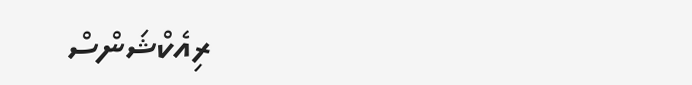ރިއެކްޝަންސް